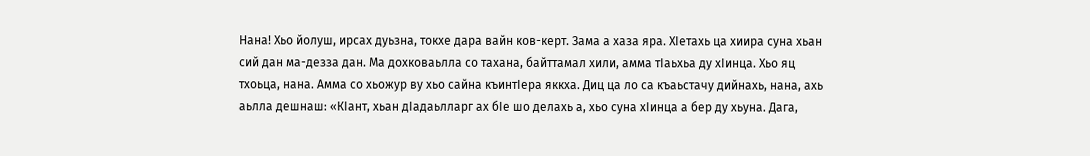Нана! Хьо йолуш, ирсах дуьзна, токхе дара вайн ков-керт. Зама а хаза яра. ХIетахь ца хиира суна хьан сий дан ма-дезза дан. Ма дохковаьлла со тахана, байттамал хили, амма тIаьхьа ду хIинца. Хьо яц тхоьца, нана. Амма со хьожур ву хьо сайна къинтIера яккха. Диц ца ло са къаьстачу дийнахь, нана, ахь аьлла дешнаш: «КIант, хьан дIадаьлларг ах бIе шо делахь а, хьо суна хIинца а бер ду хьуна. Дага,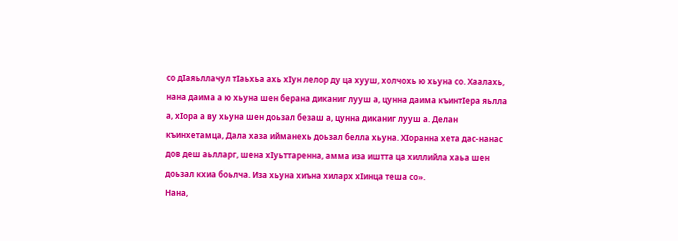со дIаяьллачул тIаьхьа ахь хIун лелор ду ца хууш, холчохь ю хьуна со. Хаалахь, нана даима а ю хьуна шен берана диканиг лууш а, цунна даима къинтIера яьлла а, хIора а ву хьуна шен доьзал безаш а, цунна диканиг лууш а. Делан къинхетамца, Дала хаза ийманехь доьзал белла хьуна. ХIоранна хета дас-нанас дов деш аьлларг, шена хIуьттаренна, амма иза иштта ца хиллийла хаьа шен доьзал кхиа боьлча. Иза хьуна хиъна хиларх хIинца теша со».
Нана,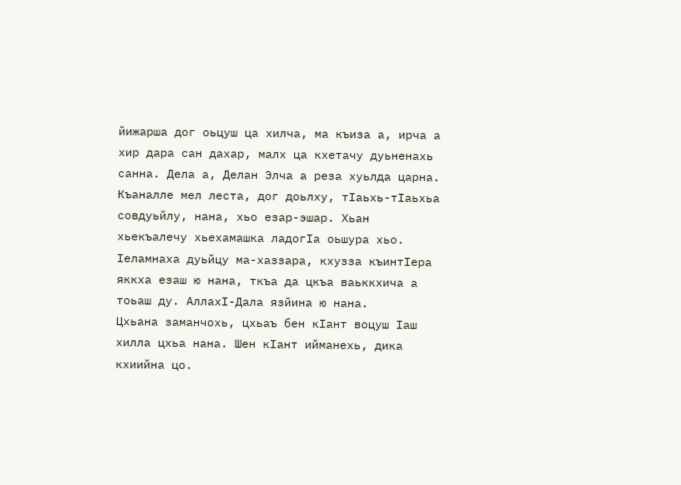йижарша дог оьцуш ца хилча, ма къиза а, ирча а хир дара сан дахар, малх ца кхетачу дуьненахь санна. Дела а, Делан Элча а реза хуьлда царна. Къаналле мел леста, дог доьлху, тIаьхь-тIаьхьа совдуьйлу, нана, хьо езар-эшар. Хьан хьекъалечу хьехамашка ладогIа оьшура хьо. Iеламнаха дуьйцу ма-хаззара, кхузза къинтIера яккха езаш ю нана, ткъа да цкъа ваьккхича а тоьаш ду. АллахI-Дала язйина ю нана.
Цхьана заманчохь, цхьаъ бен кIант воцуш Iаш хилла цхьа нана. Шен кIант ийманехь, дика кхиийна цо.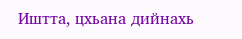Иштта, цхьана дийнахь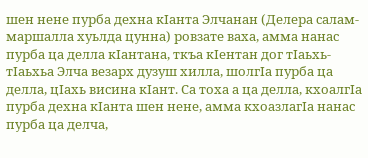шен нене пурба дехна кIанта Элчанан (Делера салам-маршалла хуьлда цунна) ровзате ваха, амма нанас пурба ца делла кIантана, ткъа кIентан дог тIаьхь-тIаьхьа Элча везарх дузуш хилла, шолгIа пурба ца делла, цIахь висина кIант. Са тоха а ца делла, кхоалгIа пурба дехна кIанта шен нене, амма кхоазлагIа нанас пурба ца делча,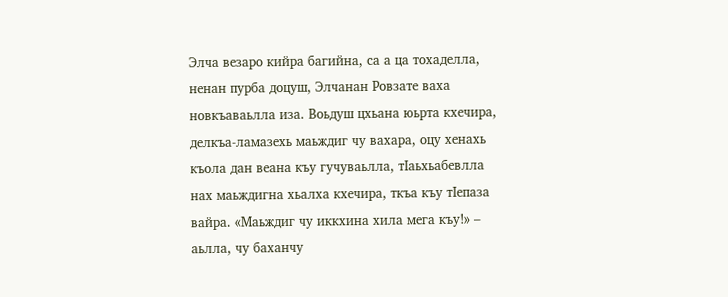Элча везаро кийра багийна, са а ца тохаделла, ненан пурба доцуш, Элчанан Ровзате ваха новкъаваьлла иза. Воьдуш цхьана юьрта кхечира, делкъа-ламазехь маьждиг чу вахара, оцу хенахь къола дан веана къу гучуваьлла, тIаьхьабевлла нах маьждигна хьалха кхечира, ткъа къу тIепаза вайра. «Маьждиг чу иккхина хила мега къу!» – аьлла, чу баханчу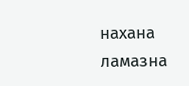нахана ламазна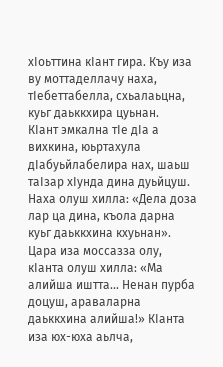хIоьттина кIант гира. Къу иза ву моттаделлачу наха, тIебеттабелла, схьалаьцна, куьг даьккхира цуьнан.
КIант эмкална тIе дIа а вихкина, юьртахула дIабуьйлабелира нах, шаьш таIзар хIунда дина дуьйцуш. Наха олуш хилла: «Дела доза лар ца дина, къола дарна куьг даьккхина кхуьнан». Цара иза моссазза олу, кIанта олуш хилла: «Ма алийша иштта… Ненан пурба доцуш, араваларна даьккхина алийша!» КIанта иза юх-юха аьлча,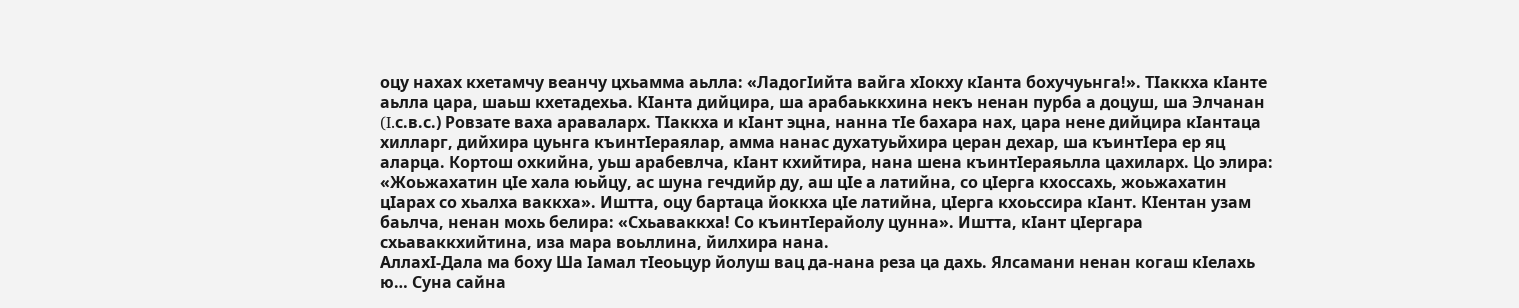оцу нахах кхетамчу веанчу цхьамма аьлла: «ЛадогIийта вайга хIокху кIанта бохучуьнга!». ТIаккха кIанте аьлла цара, шаьш кхетадехьа. КIанта дийцира, ша арабаьккхина некъ ненан пурба а доцуш, ша Элчанан (I.с.в.с.) Ровзате ваха араваларх. ТIаккха и кIант эцна, нанна тIе бахара нах, цара нене дийцира кIантаца хилларг, дийхира цуьнга къинтIераялар, амма нанас духатуьйхира церан дехар, ша къинтIера ер яц аларца. Кортош охкийна, уьш арабевлча, кIант кхийтира, нана шена къинтIераяьлла цахиларх. Цо элира: «Жоьжахатин цIе хала юьйцу, ас шуна гечдийр ду, аш цIе а латийна, со цIерга кхоссахь, жоьжахатин цIарах со хьалха ваккха». Иштта, оцу бартаца йоккха цIе латийна, цIерга кхоьссира кIант. КIентан узам баьлча, ненан мохь белира: «Схьаваккха! Со къинтIерайолу цунна». Иштта, кIант цIергара схьаваккхийтина, иза мара воьллина, йилхира нана.
АллахI-Дала ма боху Ша Iамал тIеоьцур йолуш вац да-нана реза ца дахь. Ялсамани ненан когаш кIелахь ю… Суна сайна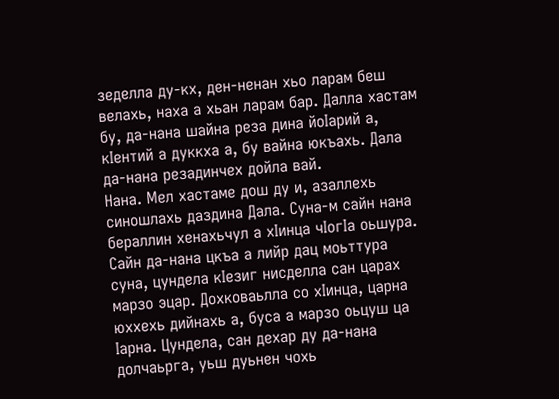зеделла ду-кх, ден-ненан хьо ларам беш велахь, наха а хьан ларам бар. Далла хастам бу, да-нана шайна реза дина йоIарий а, кIентий а дуккха а, бу вайна юкъахь. Дала да-нана резадинчех дойла вай.
Нана. Мел хастаме дош ду и, азаллехь синошлахь даздина Дала. Суна-м сайн нана бераллин хенахьчул а хIинца чIогIа оьшура. Сайн да-нана цкъа а лийр дац моьттура суна, цундела кIезиг нисделла сан царах марзо эцар. Дохковаьлла со хIинца, царна юххехь дийнахь а, буса а марзо оьцуш ца Iарна. Цундела, сан дехар ду да-нана долчаьрга, уьш дуьнен чохь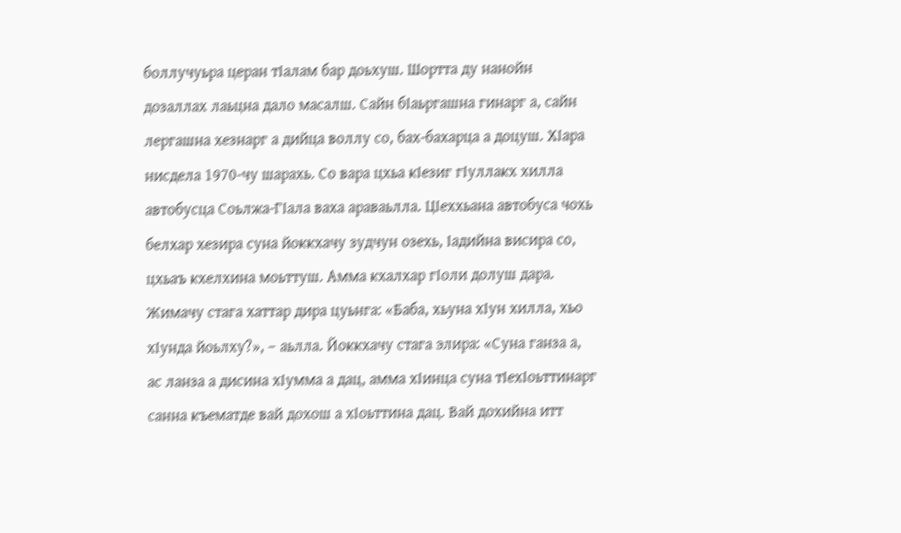боллучуьра церан тIалам бар доьхуш. Шортта ду нанойн дозаллах лаьцна дало масалш. Сайн бIаьргашна гинарг а, сайн лергашна хезнарг а дийца воллу со, бах-бахарца а доцуш. ХIара нисдела 1970-чу шарахь. Со вара цхьа кIезиг гIуллакх хилла автобусца Соьлжа-ГIала ваха араваьлла. ЦIеххьана автобуса чохь белхар хезира суна йоккхачу зудчун озехь, Iадийна висира со, цхьаъ кхелхина моьттуш. Амма кхалхар гIоли долуш дара. Жимачу стага хаттар дира цуьнга: «Баба, хьуна хIун хилла, хьо хIунда йоьлху?», – аьлла. Йоккхачу стага элира: «Суна ганза а, ас ланза а дисина хIумма а дац, амма хIинца суна тIехIоьттинарг санна къематде вай дохош а хIоьттина дац. Вай дохийна итт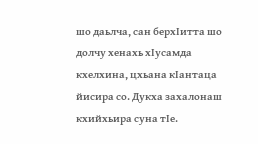шо даьлча, сан берхIитта шо долчу хенахь хIусамда кхелхина, цхьана кIантаца йисира со. Дукха захалонаш кхийхьира суна тIе.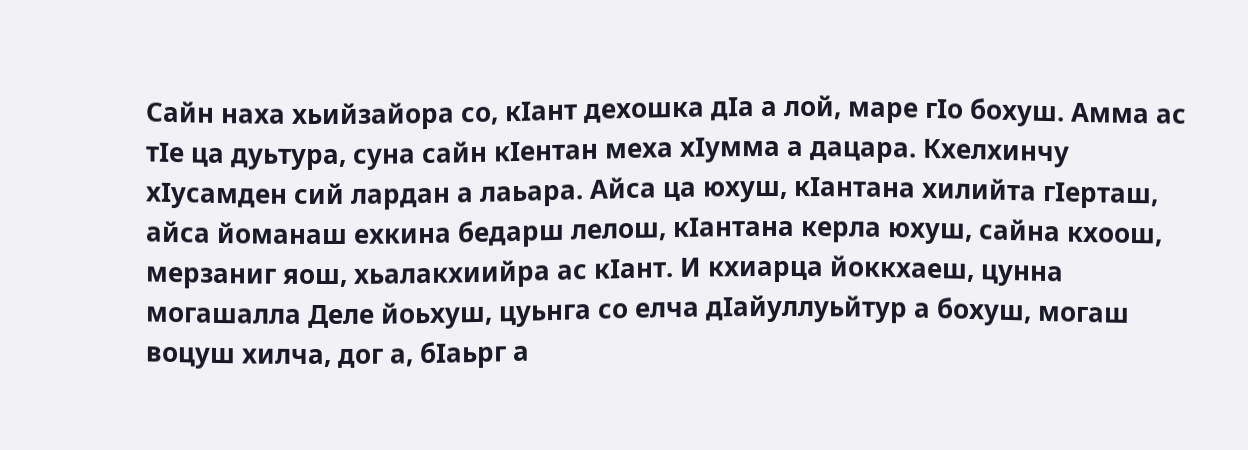Сайн наха хьийзайора со, кIант дехошка дIа а лой, маре гIо бохуш. Амма ас тIе ца дуьтура, суна сайн кIентан меха хIумма а дацара. Кхелхинчу хIусамден сий лардан а лаьара. Айса ца юхуш, кIантана хилийта гIерташ, айса йоманаш ехкина бедарш лелош, кIантана керла юхуш, сайна кхоош, мерзаниг яош, хьалакхиийра ас кIант. И кхиарца йоккхаеш, цунна могашалла Деле йоьхуш, цуьнга со елча дIайуллуьйтур а бохуш, могаш воцуш хилча, дог а, бIаьрг а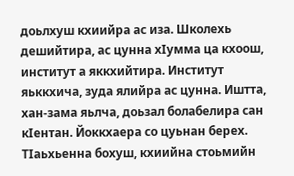доьлхуш кхиийра ас иза. Школехь дешийтира, ас цунна хIумма ца кхоош, институт а яккхийтира. Институт яьккхича, зуда ялийра ас цунна. Иштта, хан-зама яьлча, доьзал болабелира сан кIентан. Йоккхаера со цуьнан берех. ТIаьхьенна бохуш, кхиийна стоьмийн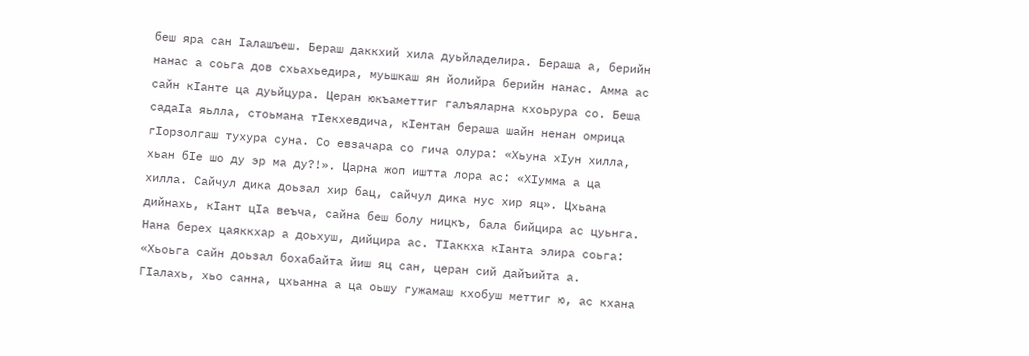беш яра сан Iалашъеш. Бераш даккхий хила дуьйладелира. Бераша а, берийн нанас а соьга дов схьахьедира, муьшкаш ян йолийра берийн нанас. Амма ас сайн кIанте ца дуьйцура. Церан юкъаметтиг галъяларна кхоьрура со. Беша садаIа яьлла, стоьмана тIекхевдича, кIентан бераша шайн ненан омрица гIорзолгаш тухура суна. Со евзачара со гича олура: «Хьуна хIун хилла, хьан бIе шо ду эр ма ду?!». Царна жоп иштта лора ас: «ХIумма а ца хилла. Сайчул дика доьзал хир бац, сайчул дика нус хир яц». Цхьана дийнахь, кIант цIа веъча, сайна беш болу ницкъ, бала бийцира ас цуьнга. Нана берех цаяккхар а доьхуш, дийцира ас. ТIаккха кIанта элира соьга: «Хьоьга сайн доьзал бохабайта йиш яц сан, церан сий дайъийта а. ГIалахь, хьо санна, цхьанна а ца оьшу гужамаш кхобуш меттиг ю, ас кхана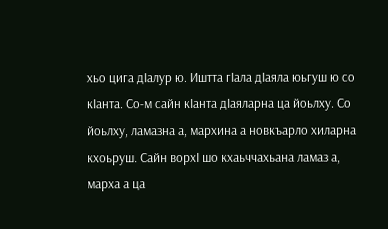хьо цига дIалур ю. Иштта гIала дIаяла юьгуш ю со кIанта. Со-м сайн кIанта дIаяларна ца йоьлху. Со йоьлху, ламазна а, мархина а новкъарло хиларна кхоьруш. Сайн ворхI шо кхаьччахьана ламаз а, марха а ца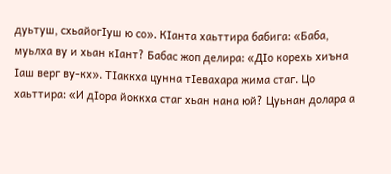дуьтуш, схьайогIуш ю со». КIанта хаьттира бабига: «Баба, муьлха ву и хьан кIант? Бабас жоп делира: «ДIо корехь хиъна Iаш верг ву-кх». ТIаккха цунна тIевахара жима стаг. Цо хаьттира: «И дIора йоккха стаг хьан нана юй? Цуьнан долара а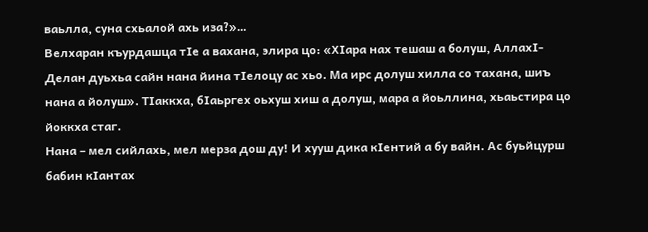ваьлла, суна схьалой ахь иза?»…
Велхаран къурдашца тIе а вахана, элира цо: «ХIара нах тешаш а болуш, АллахI-Делан дуьхьа сайн нана йина тIелоцу ас хьо. Ма ирс долуш хилла со тахана, шиъ нана а йолуш». ТIаккха, бIаьргех оьхуш хиш а долуш, мара а йоьллина, хьаьстира цо йоккха стаг.
Нана – мел сийлахь, мел мерза дош ду! И хууш дика кIентий а бу вайн. Ас буьйцурш бабин кIантах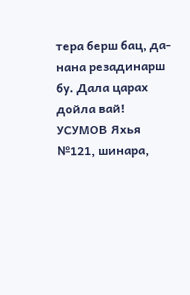тера берш бац, да-нана резадинарш бу. Дала царах дойла вай!
УСУМОВ Яхья
№121, шинара,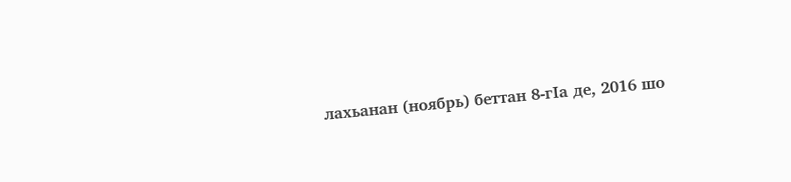лахьанан (ноябрь) беттан 8-гIа де, 2016 шо